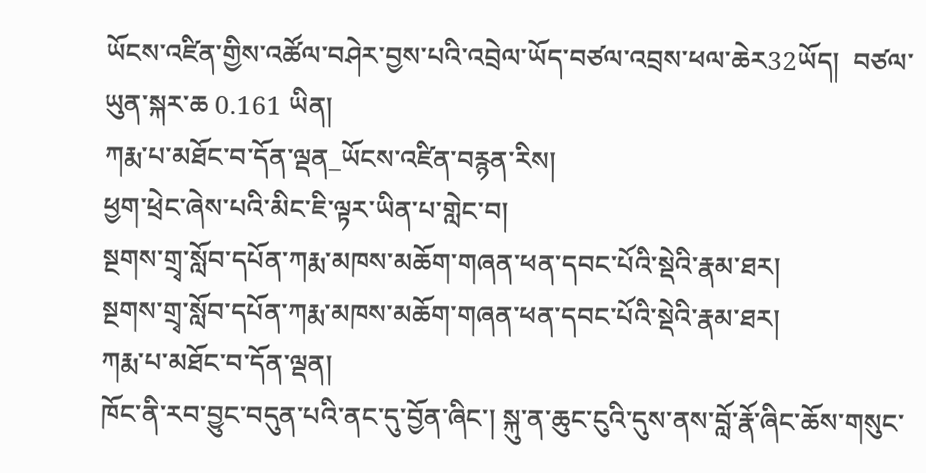ཡོངས་འཛིན་གྱིས་འཚོལ་བཤེར་བྱས་པའི་འབྲེལ་ཡོད་བཙལ་འབྲས་ཕལ་ཆེར32ཡོད།  བཙལ་ཡུན་སྐར་ཆ 0.161 ཡིན།
ཀརྨ་པ་མཐོང་བ་དོན་ལྡན_ཡོངས་འཛིན་བརྙན་རིས།
ཕྱག་ཕྲེང་ཞེས་པའི་མིང་ཇི་ལྟར་ཡིན་པ་གླེང་བ།
སྔགས་གྲྭ་སློབ་དཔོན་ཀརྨ་མཁས་མཆོག་གཞན་ཕན་དབང་པོའི་སྡེའི་རྣམ་ཐར།
སྔགས་གྲྭ་སློབ་དཔོན་ཀརྨ་མཁས་མཆོག་གཞན་ཕན་དབང་པོའི་སྡེའི་རྣམ་ཐར།
ཀརྨ་པ་མཐོང་བ་དོན་ལྡན།
ཁོང་ནི་རབ་བྱུང་བདུན་པའི་ནང་དུ་བྱོན་ཞིང་། སྐུ་ན་ཆུང་ངུའི་དུས་ནས་བློ་རྣོ་ཞིང་ཆོས་གསུང་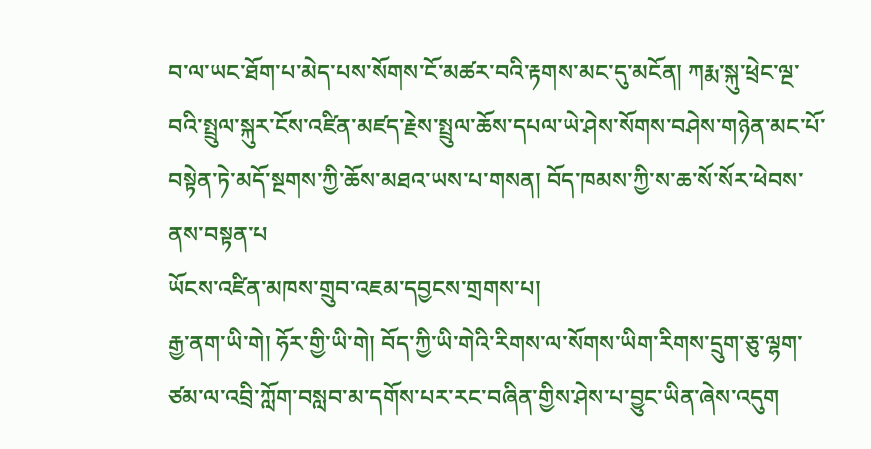བ་ལ་ཡང་ཐོག་པ་མེད་པས་སོགས་ངོ་མཚར་བའི་རྟགས་མང་དུ་མངོན། ཀརྨ་སྐུ་ཕྲེང་ལྔ་བའི་སྤྲུལ་སྐུར་ངོས་འཛིན་མཛད་རྗེས་སྤྲུལ་ཆོས་དཔལ་ཡེ་ཤེས་སོགས་བཤེས་གཉེན་མང་པོ་བསྟེན་ཏེ་མདོ་སྔགས་ཀྱི་ཆོས་མཐའ་ཡས་པ་གསན། བོད་ཁམས་ཀྱི་ས་ཆ་སོ་སོར་ཕེབས་ནས་བསྟན་པ
ཡོངས་འཛིན་མཁས་གྲུབ་འཇམ་དབྱངས་གྲགས་པ།
རྒྱ་ནག་ཡི་གེ། ཧོར་གྱི་ཡི་གེ། བོད་ཀྱི་ཡི་གེའི་རིགས་ལ་སོགས་ཡིག་རིགས་དྲུག་ཅུ་ལྷག་ཙམ་ལ་འབྲི་ཀློག་བསླབ་མ་དགོས་པར་རང་བཞིན་གྱིས་ཤེས་པ་བྱུང་ཡིན་ཞེས་འདུག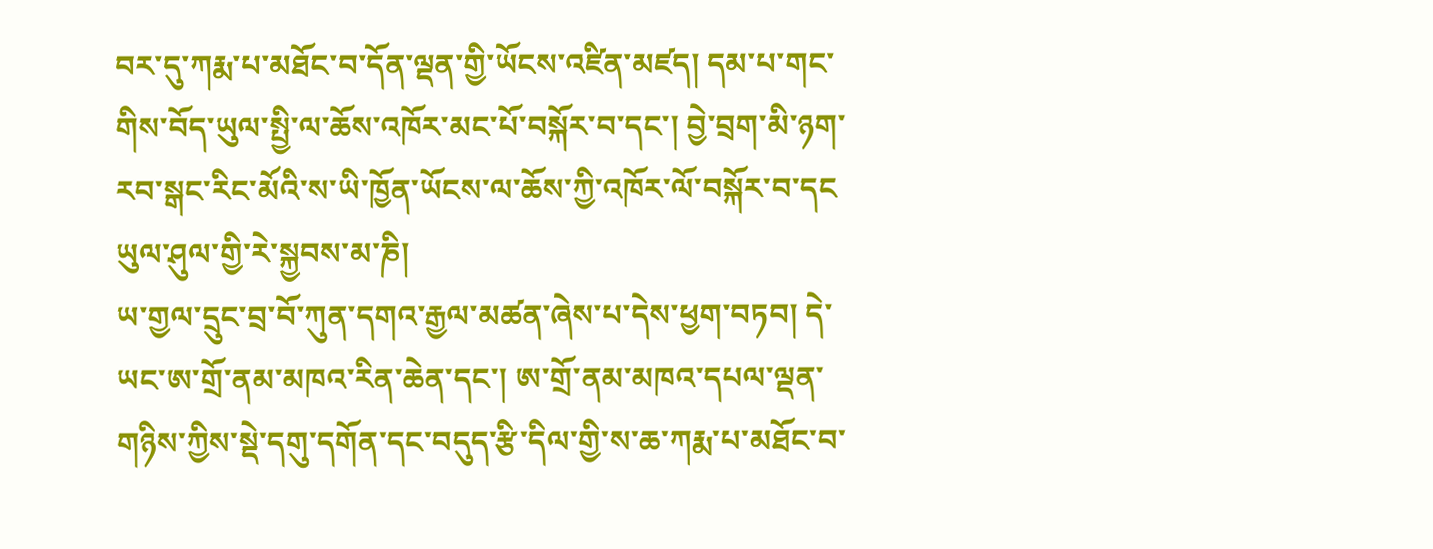བར་དུ་ཀརྨ་པ་མཐོང་བ་དོན་ལྡན་གྱི་ཡོངས་འཛིན་མཛད། དམ་པ་གང་གིས་བོད་ཡུལ་སྤྱི་ལ་ཆོས་འཁོར་མང་པོ་བསྐོར་བ་དང་། བྱེ་བྲག་མི་ཉག་རབ་སྒང་རིང་མོའི་ས་ཡི་ཁྱོན་ཡོངས་ལ་ཆོས་ཀྱི་འཁོར་ལོ་བསྐོར་བ་དང
ཡུལ་ཤུལ་གྱི་རེ་སྐྱབས་མ་ཎི།
ཡ་གྱལ་དྲུང་བྲ་བོ་ཀུན་དགའ་རྒྱལ་མཚན་ཞེས་པ་དེས་ཕྱག་བཏབ། དེ་ཡང་ཨ་གྲོ་ནམ་མཁའ་རིན་ཆེན་དང་། ཨ་གྲོ་ནམ་མཁའ་དཔལ་ལྡན་གཉིས་ཀྱིས་སྡེ་དགུ་དགོན་དང་བདུད་རྩི་དིལ་གྱི་ས་ཆ་ཀརྨ་པ་མཐོང་བ་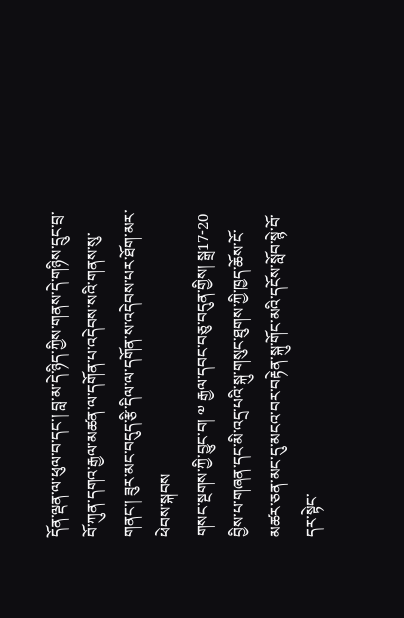དོན་ལྡན་ལ་ཕུལ་བ་དང་། བླ་མ་དེ་ཉིད་ཀྱིས་གནས་དེ་གཉིས་དྲུང་བྲ་བོ་ཀུན་དགའ་རྒྱལ་མཚན་ལ་དགོན་པ་འདེབས་སའི་གནས་སུ་གནང་། ཟུར་མང་བདུད་རྩི་དིལ་ལ་དགོན་ས་འདེབས་པར་ཐོག་མར་ཕེབས་སྐབས
གསང་སྔགས་ཀྱི་བྱུང་བ། ༧ རྒྱལ་དབང་བཅུ་བདུན་གྱིས། སྒྲ17-20
བྱིས་པ་གཞན་དང་མི་འདྲ་པའི་སྐུ་གསུང་ཐུགས་ཀྱི་ཁྱད་ཆོས་ངོ་མཚར་ཅན་མང་དུ་མངའ་བར་བརྟེན་སྐུ་གོང་མའི་དངོས་སློབ་སྙེ་བོ་དར་སྟེང་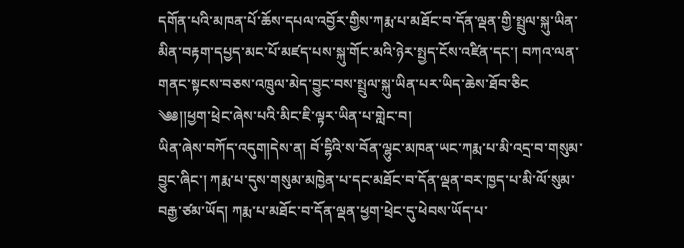དགོན་པའི་མཁན་པོ་ཆོས་དཔལ་འབྱོར་གྱིས་ཀརྨ་པ་མཐོང་བ་དོན་ལྡན་གྱི་སྤྲུལ་སྐུ་ཡིན་མིན་བརྟག་དཔྱད་མང་པོ་མཛད་པས་སྐུ་གོང་མའི་ཉེར་སྤྱད་ངོས་འཛིན་དང་། བཀའ་ལན་གནང་སྟངས་བཅས་འཁྲུལ་མེད་བྱུང་བས་སྤྲུལ་སྐུ་ཡིན་པར་ཡིད་ཆེས་ཐོབ་ཅིང
༄༅།།ཕྱག་ཕྲེང་ཞེས་པའི་མིང་ཇི་ལྟར་ཡིན་པ་གླེང་བ།
ཡིན་ཞེས་བཀོད་འདུག།དེས་ན། བོ་དྷིའི་ས་བོན་ལྷུང་མཁན་ཡང་ཀརྨ་པ་མི་འདྲ་བ་གསུམ་བྱུང་ཞིང་། ཀརྨ་པ་དུས་གསུམ་མཁྱེན་པ་དང་མཐོང་བ་དོན་ལྡན་བར་ཁྱད་པ་མི་ལོ་སུམ་བརྒྱ་ཙམ་ཡོད། ཀརྨ་པ་མཐོང་བ་དོན་ལྡན་ཕྱག་ཕྲེང་དུ་ཕེབས་ཡོད་པ་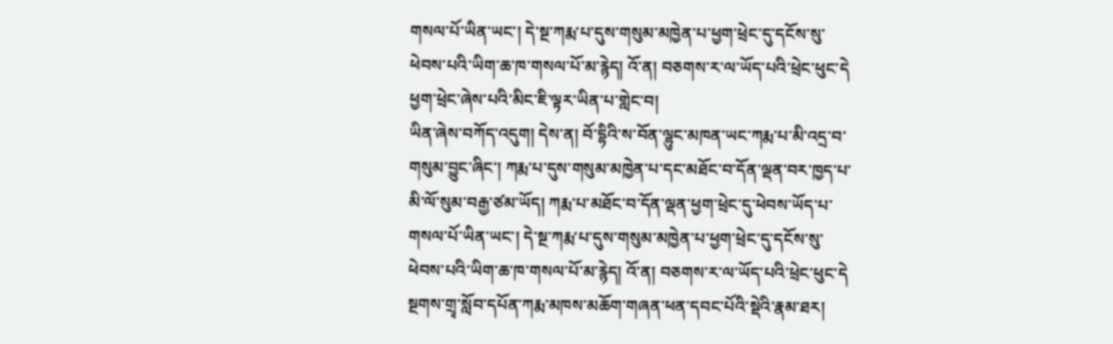གསལ་པོ་ཡིན་ཡང་། དེ་སྔ་ཀརྨ་པ་དུས་གསུམ་མཁྱེན་པ་ཕྱག་ཕྲེང་དུ་དངོས་སུ་ཕེབས་པའི་ཡིག་ཆ་ཁ་གསལ་པོ་མ་རྙེད། འོ་ན། བཅགས་ར་ལ་ཡོད་པའི་ཕྲེང་ཕུང་དེ
ཕྱག་ཕྲེང་ཞེས་པའི་མིང་ཇི་ལྟར་ཡིན་པ་གླེང་བ།
ཡིན་ཞེས་བཀོད་འདུག། དེས་ན། བོ་དྷིའི་ས་བོན་ལྷུང་མཁན་ཡང་ཀརྨ་པ་མི་འདྲ་བ་གསུམ་བྱུང་ཞིང་། ཀརྨ་པ་དུས་གསུམ་མཁྱེན་པ་དང་མཐོང་བ་དོན་ལྡན་བར་ཁྱད་པ་མི་ལོ་སུམ་བརྒྱ་ཙམ་ཡོད། ཀརྨ་པ་མཐོང་བ་དོན་ལྡན་ཕྱག་ཕྲེང་དུ་ཕེབས་ཡོད་པ་གསལ་པོ་ཡིན་ཡང་། དེ་སྔ་ཀརྨ་པ་དུས་གསུམ་མཁྱེན་པ་ཕྱག་ཕྲེང་དུ་དངོས་སུ་ཕེབས་པའི་ཡིག་ཆ་ཁ་གསལ་པོ་མ་རྙེད། འོ་ན། བཅགས་ར་ལ་ཡོད་པའི་ཕྲེང་ཕུང་དེ
སྔགས་གྲྭ་སློབ་དཔོན་ཀརྨ་མཁས་མཆོག་གཞན་ཕན་དབང་པོའི་སྡེའི་རྣམ་ཐར།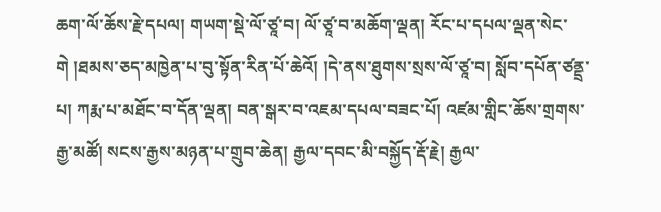ཆག་ལོ་ཆོས་རྗེ་དཔལ། གཡག་སྡེ་ལོ་ཙཱ་བ། ལོ་ཙཱ་བ་མཆོག་ལྡན། རོང་པ་དཔལ་ལྡན་སེང་གེ །ཐམས་ཅད་མཁྱེན་པ་བུ་སྟོན་རིན་པོ་ཆེའོ། །དེ་ནས་ཐུགས་སྲས་ལོ་ཙཱ་བ། སློབ་དཔོན་ཙནྡྲ་པ། ཀརྨ་པ་མཐོང་བ་དོན་ལྡན། བན་སྒར་བ་འཇམ་དཔལ་བཟང་པོ། འཛམ་གླིང་ཆོས་གྲགས་རྒྱ་མཚོ། སངས་རྒྱས་མཉན་པ་གྲུབ་ཆེན། རྒྱལ་དབང་མི་བསྐྱོད་རྡོ་རྗེ། རྒྱལ་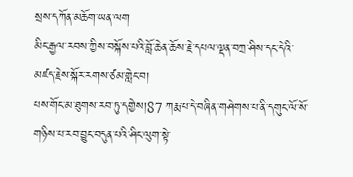སྲས་དཀོན་མཆོག་ཡན་ལག
མིང་རྒྱལ་རབས་ཀྱིས་བསྐོས་པའི་བློ་ཆེན་ཆོས་རྗེ་དཔལ་ལྡན་བཀྲ་ཤིས་དང་དེའི་མཛད་རྗེས་སྐོར་རགས་ཙམ་གླེང་བ།
པས་གོང་མ་ཐུགས་རབ་ཏུ་དགྱེས།87 ཀརྨ་པ་དེ་བཞིན་གཤེགས་པ་ནི་དགུང་ལོ་སོ་གཉིས་པ་རབ་བྱུང་བདུན་པའི་ཤིང་ལུག་སྟེ་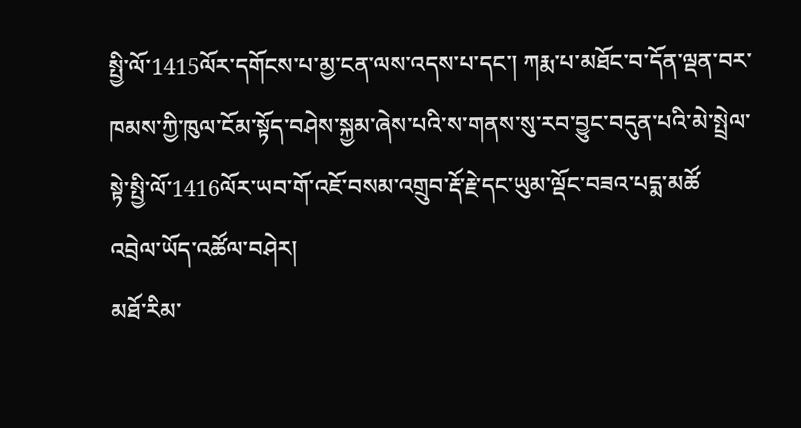སྤྱི་ལོ་1415ལོར་དགོངས་པ་མྱ་ངན་ལས་འདས་པ་དང་། ཀརྨ་པ་མཐོང་བ་དོན་ལྡན་བར་ཁམས་ཀྱི་ཁུལ་ངོམ་སྟོད་བཤེས་སྐྱམ་ཞེས་པའི་ས་གནས་སུ་རབ་བྱུང་བདུན་པའི་མེ་སྤྲེལ་སྟེ་སྤྱི་ལོ་1416ལོར་ཡབ་གོ་འཇོ་བསམ་འགྲུབ་རྡོ་རྗེ་དང་ཡུམ་ལྡོང་བཟའ་པདྨ་མཚོ
འབྲེལ་ཡོད་འཚོལ་བཤེར།
མཐོ་རིམ་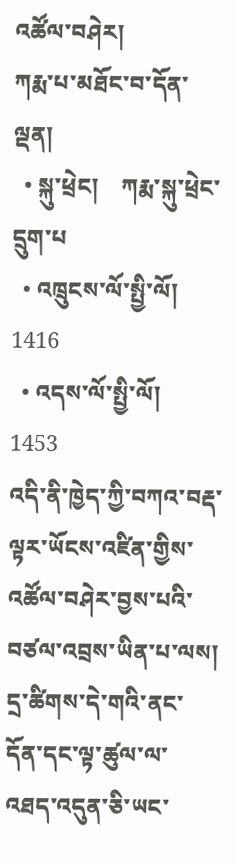འཚོལ་བཤེར།
ཀརྨ་པ་མཐོང་བ་དོན་ལྡན།
  • སྐུ་ཕྲེང།    ཀརྨ་སྐུ་ཕྲེང་དྲུག་པ
  • འཁྲུངས་ལོ་སྤྱི་ལོ།    1416
  • འདས་ལོ་སྤྱི་ལོ།    1453
འདི་ནི་ཁྱེད་ཀྱི་བཀའ་བརྡ་ལྟར་ཡོངས་འཛིན་གྱིས་འཚོལ་བཤེར་བྱས་པའི་བཙལ་འབྲས་ཡིན་པ་ལས། དྲ་ཚིགས་དེ་གའི་ནང་དོན་དང་ལྟ་ཚུལ་ལ་འཐད་འདུན་ཅི་ཡང་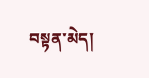བསྟན་མེད།